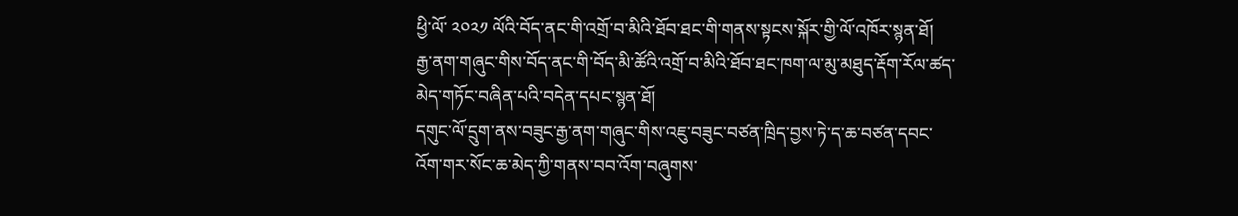ཕྱི་ལོ་ ༢༠༢༡ ལོའི་བོད་ནང་གི་འགྲོ་བ་མིའི་ཐོབ་ཐང་གི་གནས་སྟངས་སྐོར་གྱི་ལོ་འཁོར་སྙན་ཐོ།
རྒྱ་ནག་གཞུང་གིས་བོད་ནང་གི་བོད་མི་ཚོའི་འགྲོ་བ་མིའི་ཐོབ་ཐང་ཁག་ལ་མུ་མཐུད་རྡོག་རོལ་ཚད་མེད་གཏོང་བཞིན་པའི་བདེན་དཔང་སྙན་ཐོ།
དགུང་ལོ་དྲུག་ནས་བཟུང་རྒྱ་ནག་གཞུང་གིས་འཇུ་བཟུང་བཙན་ཁྲིད་བྱས་ཏེ་ད་ཆ་བཙན་དབང་འོག་གར་སོང་ཆ་མེད་ཀྱི་གནས་བབ་འོག་བཞུགས་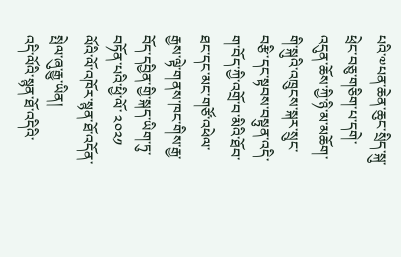པའི་༧པན་ཆེན་ཆུང་སྲིད་སྐུ་ཕྲེང་བཅུ་གཅིག་པ་དགེ་འདུན་ཆོས་ཀྱི་ཉི་མ་མཆོག་གི་སྐུའི་འཁྲུངས་སྐར་སྲུང་བརྩི་དང་སྟབས་བསྟུན་འདི་ག་བོད་ཀྱི་འགྲོ་བ་མིའི་ཐོབ་ཐང་དང་མང་གཙོ་འཕེལ་རྒྱས་ལྟེ་གནས་ཁང་གིས་རྒྱ་བོད་དབྱིན་གྱི་སྐད་ཡིག་ཏུ་བཏོན་པའི་ཕྱི་ལོ་ ༢༠༢༡ ལོའི་ལོ་འཁོར་སྙན་ཐོ་འདོན་སྤེལ་ཞུ་རྒྱུ་ཡིན།
འདི་ལོའི་སྙན་ཐོ་འདིའི་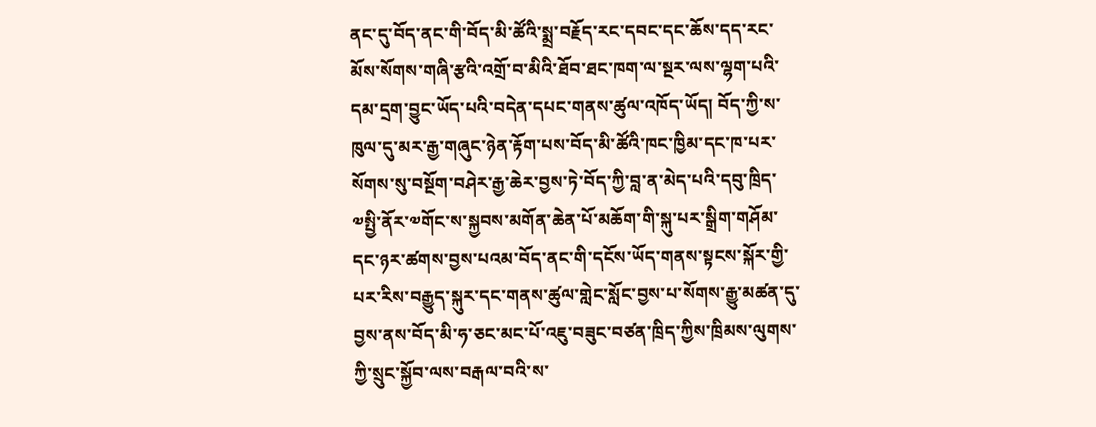ནང་དུ་བོད་ནང་གི་བོད་མི་ཚོའི་སྨྲ་བརྗོད་རང་དབང་དང་ཆོས་དད་རང་མོས་སོགས་གཞི་རྩའི་འགྲོ་བ་མིའི་ཐོབ་ཐང་ཁག་ལ་སྔར་ལས་ལྷག་པའི་དམ་དྲག་བྱུང་ཡོད་པའི་བདེན་དཔང་གནས་ཚུལ་འཁོད་ཡོད། བོད་ཀྱི་ས་ཁུལ་དུ་མར་རྒྱ་གཞུང་ཉེན་རྟོག་པས་བོད་མི་ཚོའི་ཁང་ཁྱིམ་དང་ཁ་པར་སོགས་སུ་བསྔོག་བཤེར་རྒྱ་ཆེར་བྱས་ཏེ་བོད་ཀྱི་བླ་ན་མེད་པའི་དབུ་ཁྲིད་༧སྤྱི་ནོར་༧གོང་ས་སྐྱབས་མགོན་ཆེན་པོ་མཆོག་གི་སྐུ་པར་སྒྲིག་གཤོམ་དང་ཉར་ཚགས་བྱས་པའམ་བོད་ནང་གི་དངོས་ཡོད་གནས་སྟངས་སྐོར་གྱི་པར་རིས་བརྒྱུད་སྐུར་དང་གནས་ཚུལ་གླེང་སློང་བྱས་པ་སོགས་རྒྱུ་མཚན་དུ་བྱས་ནས་བོད་མི་ཧ་ཅང་མང་པོ་འཇུ་བཟུང་བཙན་ཁྲིད་ཀྱིས་ཁྲིམས་ལུགས་ཀྱི་སྲུང་སྐྱོབ་ལས་བརྒལ་བའི་ས་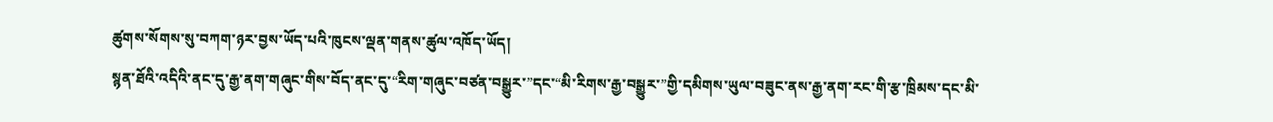ཚུགས་སོགས་སུ་བཀག་ཉར་བྱས་ཡོད་པའི་ཁུངས་ལྡན་གནས་ཚུལ་འཁོད་ཡོད།
སྙན་ཐོའི་འདིའི་ནང་དུ་རྒྱ་ནག་གཞུང་གིས་བོད་ནང་དུ་“རིག་གཞུང་བཙན་བསྒྱུར་”དང་“མི་རིགས་རྒྱ་བསྒྱུར་”གྱི་དམིགས་ཡུལ་བཟུང་ནས་རྒྱ་ནག་རང་གི་རྩ་ཁྲིམས་དང་མི་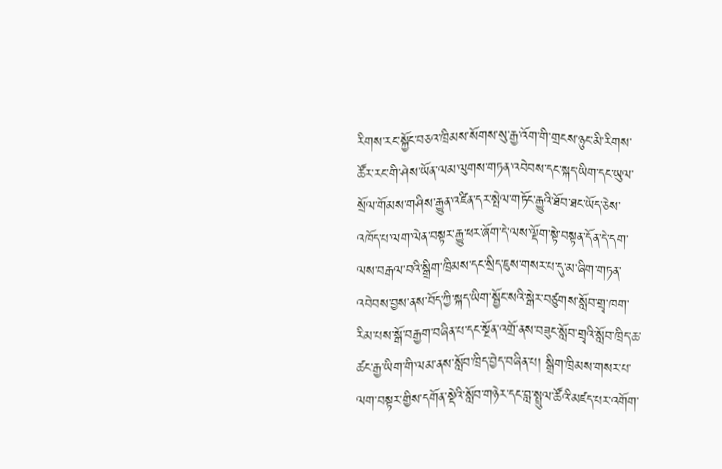རིགས་རང་སྐྱོང་བཅའ་ཁྲིམས་སོགས་སུ་རྒྱ་འོག་གི་གྲངས་ཉུང་མི་རིགས་ཚོར་རང་གི་ཤེས་ཡོན་ལམ་ལུགས་གཏན་འབེབས་དང་སྐད་ཡིག་དང་ཡུལ་སྲོལ་གོམས་གཤིས་རྒྱུན་འཛིན་དར་སྤེལ་གཏོང་རྒྱུའི་ཐོབ་ཐང་ཡོད་ཅེས་འཁོད་པ་ལག་ལེན་བསྟར་རྒྱུ་ཕར་ཞོག་དེ་ལས་ལྡོག་སྟེ་བསྟན་དོན་དེ་དག་ལས་བརྒལ་བའི་སྒྲིག་ཁྲིམས་དང་སྲིད་ཇུས་གསར་པ་དུ་མ་ཞིག་གཏན་འབེབས་བྱས་ནས་བོད་ཀྱི་སྐད་ཡིག་སྦྱོང་སའི་སྒེར་བཙུགས་སློབ་གྲྭ་ཁག་རིམ་པས་སྒོ་བརྒྱག་བཞིན་པ་དང་སྔོན་འགྲོ་ནས་བཟུང་སློབ་གྲྭའི་སློབ་ཁྲིད་ཆ་ཚང་རྒྱ་ཡིག་གི་ལམ་ནས་སློབ་ཁྲིད་བྱེད་བཞིན་པ། སྒྲིག་ཁྲིམས་གསར་པ་ལག་བསྟར་གྱིས་དགོན་སྡེའི་སློབ་གཉེར་དང་བླ་སྤྲུལ་ཚོའི་མཛད་པར་འགོག་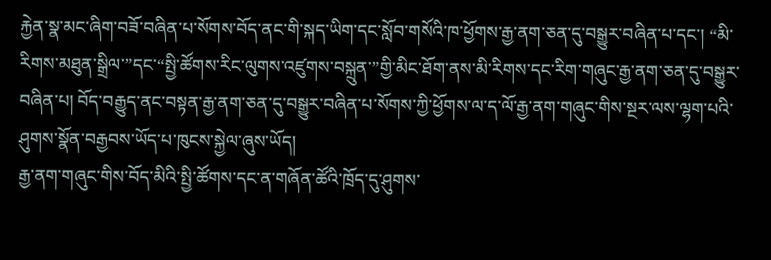རྐྱེན་སྣ་མང་ཞིག་བཟོ་བཞིན་པ་སོགས་བོད་ནང་གི་སྐད་ཡིག་དང་སློབ་གསོའི་ཁ་ཕྱོགས་རྒྱ་ནག་ཅན་དུ་བསྒྱུར་བཞིན་པ་དང་། “མི་རིགས་མཐུན་སྒྲིལ་”དང་“སྤྱི་ཚོགས་རིང་ལུགས་འཛུགས་བསྐྲུན་”གྱི་མིང་ཐོག་ནས་མི་རིགས་དང་རིག་གཞུང་རྒྱ་ནག་ཅན་དུ་བསྒྱུར་བཞིན་པ། བོད་བརྒྱུད་ནང་བསྟན་རྒྱ་ནག་ཅན་དུ་བསྒྱུར་བཞིན་པ་སོགས་ཀྱི་ཕྱོགས་ལ་ད་ལོ་རྒྱ་ནག་གཞུང་གིས་སྔར་ལས་ལྷག་པའི་ཤུགས་སྣོན་བརྒྱབས་ཡོད་པ་ཁུངས་སྐྱེལ་ཞུས་ཡོད།
རྒྱ་ནག་གཞུང་གིས་བོད་མིའི་སྤྱི་ཚོགས་དང་ན་གཞོན་ཚོའི་ཁྲོད་དུ་ཤུགས་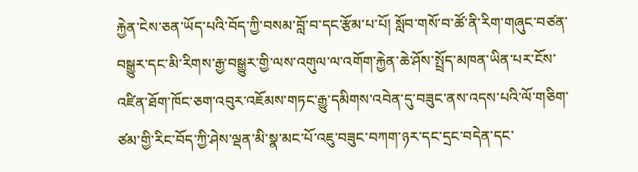རྐྱེན་ངེས་ཅན་ཡོད་པའི་བོད་ཀྱི་བསམ་བློ་བ་དང་རྩོམ་པ་པོ། སློབ་གསོ་བ་ཚོ་ནི་རིག་གཞུང་བཙན་བསྒྱུར་དང་མི་རིགས་རྒྱ་བསྒྱུར་གྱི་ལས་འགུལ་ལ་འགོག་རྐྱེན་ཆེ་ཤོས་སྤྲོད་མཁན་ཡིན་པར་ངོས་འཛིན་ཐོག་ཁོང་ཅག་འབུར་འཇོམས་གཏང་རྒྱུ་དམིགས་འབེན་དུ་བཟུང་ནས་འདས་པའི་ལོ་གཅིག་ཙམ་གྱི་རིང་བོད་ཀྱི་ཤེས་ལྡན་མི་སྣ་མང་པོ་འཇུ་བཟུང་བཀག་ཉར་དང་དྲང་བདེན་དང་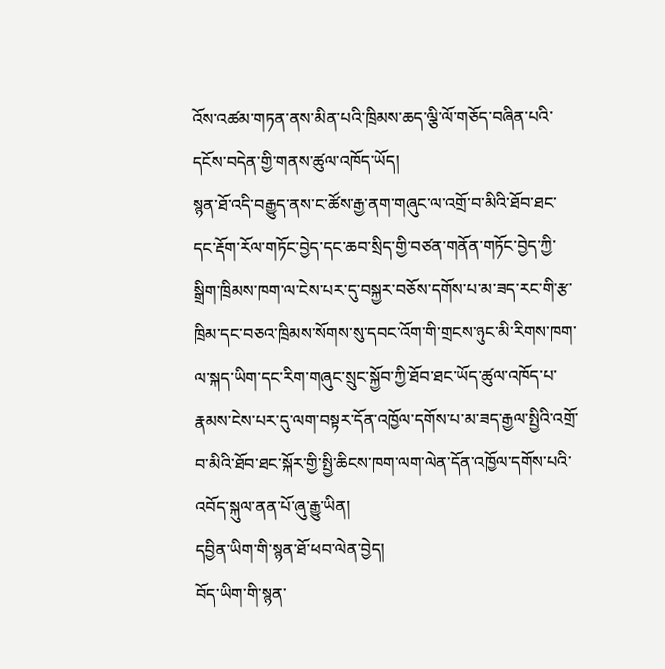འོས་འཚམ་གཏན་ནས་མིན་པའི་ཁྲིམས་ཆད་ལྕི་ལོ་གཅོད་བཞིན་པའི་དངོས་བདེན་གྱི་གནས་ཚུལ་འཁོད་ཡོད།
སྙན་ཐོ་འདི་བརྒྱུད་ནས་ང་ཚོས་རྒྱ་ནག་གཞུང་ལ་འགྲོ་བ་མིའི་ཐོབ་ཐང་དང་རྡོག་རོལ་གཏོང་བྱེད་དང་ཆབ་སྲིད་གྱི་བཙན་གནོན་གཏོང་བྱེད་ཀྱི་སྒྲིག་ཁྲིམས་ཁག་ལ་ངེས་པར་དུ་བསྐྱར་བཅོས་དགོས་པ་མ་ཟད་རང་གི་རྩ་ཁྲིམ་དང་བཅའ་ཁྲིམས་སོགས་སུ་དབང་འོག་གི་གྲངས་ཉུང་མི་རིགས་ཁག་ལ་སྐད་ཡིག་དང་རིག་གཞུང་སྲུང་སྐྱོབ་ཀྱི་ཐོབ་ཐང་ཡོད་ཚུལ་འཁོད་པ་རྣམས་ངེས་པར་དུ་ལག་བསྟར་དོན་འཁྱོལ་དགོས་པ་མ་ཟད་རྒྱལ་སྤྱིའི་འགྲོ་བ་མིའི་ཐོབ་ཐང་སྐོར་གྱི་སྤྱི་ཆིངས་ཁག་ལག་ལེན་དོན་འཁྱོལ་དགོས་པའི་འབོད་སྐུལ་ནན་པོ་ཞུ་རྒྱུ་ཡིན།
དབྱིན་ཡིག་གི་སྙན་ཐོ་ཕབ་ལེན་བྱེད།
བོད་ཡིག་གི་སྙན་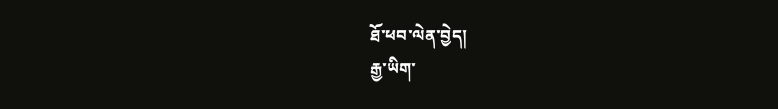ཐོ་ཕབ་ལེན་བྱེད།
རྒྱ་ཡིག་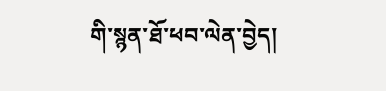གི་སྙན་ཐོ་ཕབ་ལེན་བྱེད།